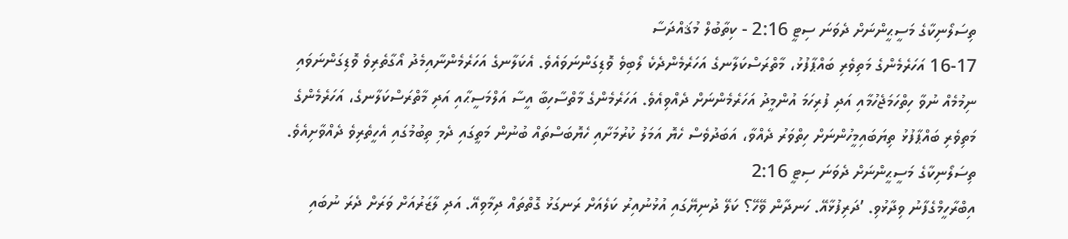ތިސަލޯނިކާގެ މަސީޙީންނަށް ދެވަނަ ސިޓީ 2:16 - ކިތާބުލް މުޤައްދަސާ
16-17 އަހަރެމެންގެ މަތިވެރި ބައްޕާފުޅު، މާތްރަސްކަލާނގެ އަހަރެމެންދެކެ ލޯބިވެ ވޮޑިގަންނަވައެވެ. އެކަލާނގެ އަހަރެމެންނާއިމެދު އޯގާތެރިވެ ވޮޑިގަންނަވައި ނިމުމެއް ނުވާ ހިތްހަމަޖެހުމާއި އަދި ފުރިހަމަ އުންމީދު އަހަރެމެންނަށް ދެއްވިއެވެ. އަހަރެމެންގެ މާތްސާހިބާ އީސާ އަލްމަސީޙާއި އަދި މާތްރަސްކަލާނގެ، އަހަރެމެންގެ މަތިވެރި ބައްޕާފުޅު ތިޔަބައިމީހުންނަށް ހިތްވަރު ދެއްވާ، އަބަދުވެސް ހެޔޮ އަމަލު ކުރުމަށާއި ހެޔޮބަސްތައް ބުނުން މަތީގައި ދެމި ތިބުމުގައި އެހީތެރިވެ ދެއްވާށިއެވެ.
ތިސަލޯނިކާގެ މަސީޙީންނަށް ދެވަނަ ސިޓީ 2:16
އިބްރާހީމްގެފާނު ވިދާޅުވި. ’ދަރިފުޅާއޭ. ހަނދާން ވޭހޭ؟ ކަލޭ ދުނިޔޭގައި އުޅުނުއިރު ކަލެއަށް ރަނގަޅު ގޮތްތައް ދިމާވިއޭ. އަދި ލާޒަރުއަށް ވަރަށް ދެރަ ނުބައި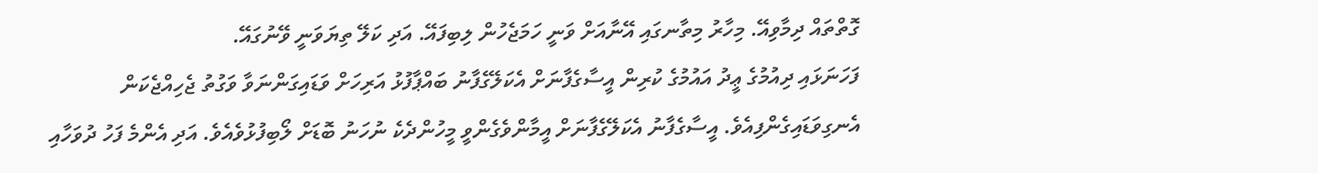ގޮތްތައް ދިމާވިއޭ. މިހާރު މިތާނގައި އޭނާއަށް ވަނީ ހަމަޖެހުން ލިބިފައޭ. އަދި ކަލޭ ތިޔަވަނީ ވޭނުގައޭ.
ފަހަނަޅައި ދިއުމުގެ ޢީދު އައުމުގެ ކުރިން އީސާގެފާނަށް އެކަލޭގެފާނު ބައްޕާފުޅު އަރިހަށް ވަޑައިގަންނަވާ ވަގުތު ޖެހިއްޖެކަން އެނގިވަޑައިގެންފިއެވެ. އީސާގެފާނު އެކަލޭގެފާނަށް އީމާންވެގެންވީ މީހުންދެކެ ނުހަނު ބޮޑަށް ލޯބިފުޅުވެއެވެ. އަދި އެންމެ ފަހު ދުވަހާއި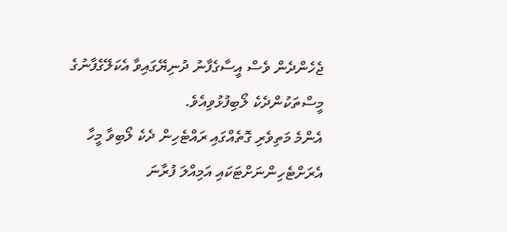ޖެހެންދެން ވެސް އީސާގެފާނު ދުނިޔޭގައިވާ އެކަލޭގެފާނުގެ މީސްތަކުންދެކެ ލޯބިފުޅުވިއެވެ.
އެންމެ މަތިވެރި ގޮތެއްގައި ރައްޓެހިން ދެކެ ލޯބިވާ މީހާ އެރަށްޓެހިންނަށްޓަކައި އަމިއްލަ ފުރާނަ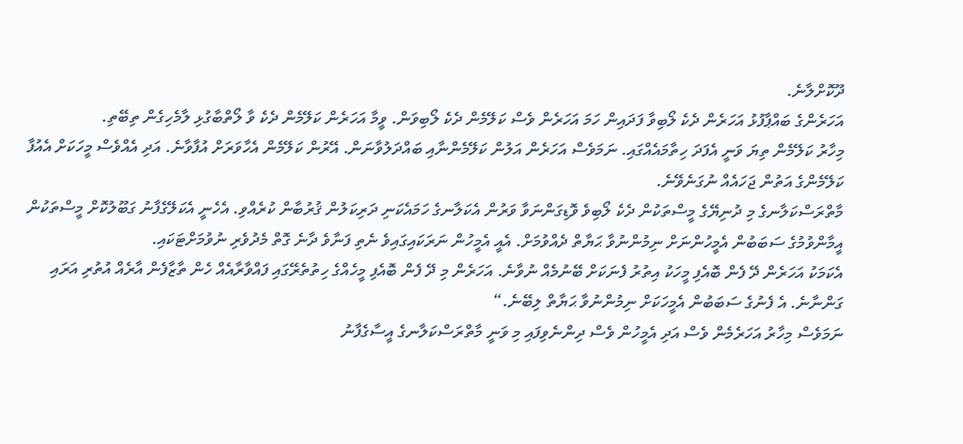ދޫކޮށްލާނެ.
އަހަރެންގެ ބައްޕާފުޅު އަހަރެން ދެކެ ލޯބިވާ ފަދައިން ހަމަ އަހަރެން ވެސް ކަލޭމެން ދެކެ ލޯބިވަން. ވީމާ އަހަރެން ކަލޭމެން ދެކެ ވާ ލޯތްބާގުޅި ލާމެހިގެން ތިބޭތި.
މިހާރު ކަލޭމެން ތިޔަ ވަނީ އެފަދަ ހިތާމައެއްގައި. ނަމަވެސް އަހަރެން އަލުން ކަލޭމެންނާއި ބައްދަލުވާނަން. އޭރުން ކަލޭމެން އެހާވަރަށް އުފާވާނެ. އަދި އެއްވެސް މީހަކަށް އެއުފާ ކަލޭމެންގެ އަތުން ޖަހައެއް ނުގަނެވޭނެ.
މާތްރަސްކަލާނގެ މި ދުނިޔޭގެ މީސްތަކުން ދެކެ ލޯބިވެ ވޮޑިގަންނަވާ ވަރުން އެކަލާނގެ ހަމައެކަނި ދަރިކަލުން ޤުރުބާން ކުރެއްވި. އެހެނީ އެކަލޭގެފާނު ގަބޫލުކޮށް މީސްތަކުން އީމާންވުމުގެ ސަބަބުން އެމީހުންނަށް ނިމުންނުވާ ޙަޔާތް ދެއްވުމަށް. އެއީ އެމީހުން ނަރަކައިގައިވެ ނެތި ފަނާވެ ދާނެ ގޮތް މެދުވެރި ނުވުމަށްޓަކައި.
އެކަމަކު އަހަރެން ދޭ ފެން ބޮއެފި މީހަކު އިތުރު ފެނަކަށް ބޭނުމެއް ނުވާނެ. އަހަރެން މި ދޭ ފެން ބޮއެފި މީހެއްގެ ހިތުތެރޭގައި ފައްވާރާއެއް ހެން ތާޒާފެން އާރެއް އުތުރި އަރައި ގަންނާނެ. އެ ފެނުގެ ސަބަބުން އެމީހަކަށް ނިމުންނުވާ ޙަޔާތް ލިބޭނެ.“
ނަމަވެސް މިހާރު އަހަރެމެން ވެސް އަދި އެމީހުން ވެސް ދިންނެވިފައި މި ވަނީ މާތްރަސްކަލާނގެ އީސާގެފާނު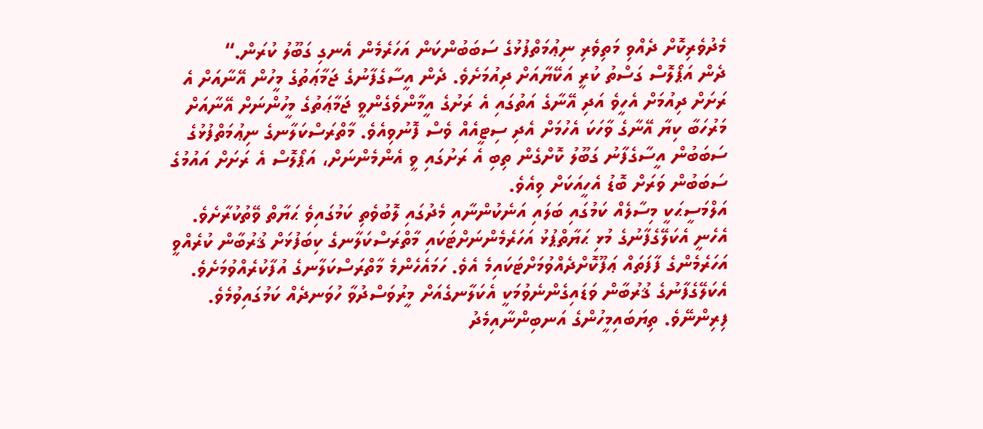މެދުވެރިކޮށް ދެއްވި މަތިވެރި ނިޢުމަތްފުޅުގެ ސަބަބުންކަން އަހަރެމެން އެނގި ގަބޫލު ކުރަން.“
ދެން އަޕޯލޮސް ގަސްތު ކުރީ އަކޭޔާއަށް ދިއުމަށެވެ. ދެން އީސާގެފާނުގެ ޖަމާޢަތުގެ މީހުން އޭނާއަށް އެ ރަށަށް ދިއުމަށް އެހީވެ އަދި އޭނާގެ އަތުގައި އެ ރަށުގެ އީމާންވެގެންވީ ޖަމާޢަތުގެ މީހުންނަށް އޭނާއަށް މަރުހަބާ ކިޔާ އޭނާގެ ވާހަކަ އެހުމަށް އެދި ސިޓީއެއް ވެސް ފޮނުވިއެވެ. މާތްރަސްކަލާނގެ ނިޢުމަތްފުޅުގެ ސަބަބުން އީސާގެފާނު ގަބޫލު ކޮށްގެން ތިބި އެ ރަށުގައި ވީ އެންމެންނަށް، އަޕޯލޮސް އެ ރަށަށް އައުމުގެ ސަބަބުން ވަރަށް ބޮޑު އެހީއަކަށް ވިއެވެ.
އަލްމަސީޙަކީ މިސާލެއް ކަމުގައި ބަލައި އަނެކުންނާއި މެދުގައި ލޮބުވެތި ކަމުގައިވެ ޙަޔާތް ވޭތުކުރާށެވެ. އެހެނީ އެކަލޭގެފާނުގެ މުޅި ޙަޔާތްޕުޅު އަހަރެމެންނަށްޓަކައި މާތްރަސްކަލާނގެ ކިބަފުޅަށް ޤުރުބާން ކުރެއްވީ އަހަރެމެންގެ ފާފަތައް ޢަފޫކޮށްދެއްވުމަށްޓަކައިމެ އެވެ. ހަމައެހެންމެ މާތްރަސްކަލާނގެ އުފާކުރެއްވުމަށެވެ. އެކަލޭގެފާނުގެ ޤުރުބާން ވަޑައިގެންނެވުމަކީ އެކަލާނގެއަށް މީރުވަސްދުވާ ހުވަނދެއް ކަމުގައިވުމެވެ.
ފިރިންނޭވެ. ތިޔަބައިމީހުންގެ އަނބިންނާއިމެދު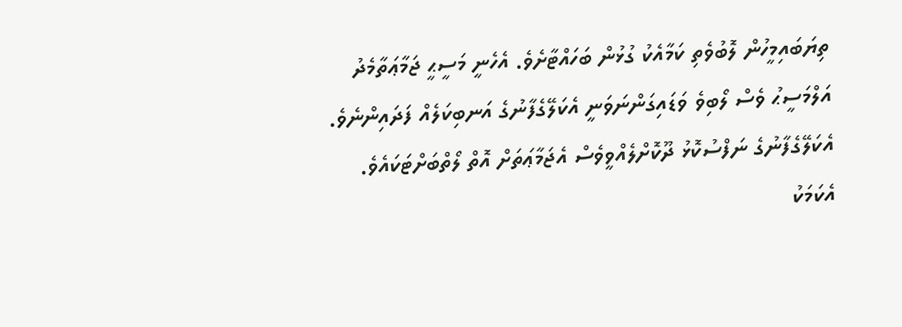ތިޔަބައިމީހުން ލޮބުވެތި ކަމާއެކު ގުޅުން ބަހައްޓާށެވެ. އެހެނީ މަސީޙީ ޖަމާޢަތާމެދު އަލްމަސީޙު ވެސް ލޯބިވެ ވަޑައިގަންނަވަނީ އެކަލޭގެފާނުގެ އަނބިކަލެއް ފަދައިންނެވެ. އެކަލޭގެފާނުގެ ނަފްސުކޮޅު ދޫކޮށްލެއްވީވެސް އެޖަމާޢަތަށް އޮތް ލޯތްބަށްޓަކައެވެ.
އެކަމަކު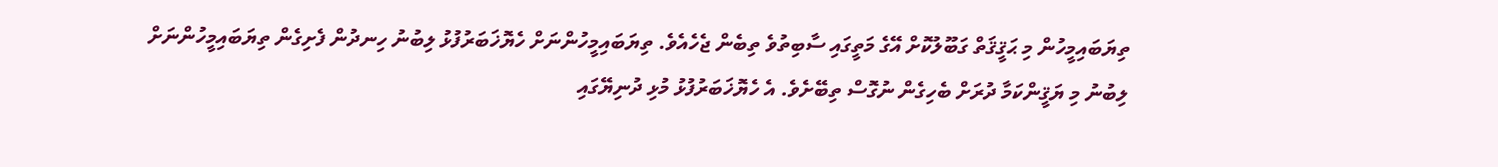ތިޔަބައިމީހުން މި ޙަޤީޤަތް ގަބޫލުކޮށް އޭގެ މަތީގައި ސާބިތުވެ ތިބެން ޖެހެއެވެ. ތިޔަބައިމީހުންނަށް ހެޔޮޚަބަރުފުޅު ލިބުނު ހިނދުން ފެށިގެން ތިޔަބައިމީހުންނަށް ލިބުނު މި ޔަޤީންކަމާ ދުރަށް ބެހިގެން ނުގޮސް ތިބޭށެވެ. އެ ހެޔޮޚަބަރުފުޅު މުޅި ދުނިޔޭގައި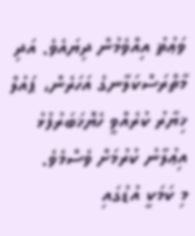ވަޢުޡު އިއްވެމުން ދިޔައެވެ. އަދި މާތްރަސްކަލާނގެ އަހަރެން، ޕައުލް ޚިޔާރު ކުރެއްވީ ހެޔޮޚަބަރުފުޅު އިޢުލާނު ކުރުމަށް ވެސްމެވެ.
މި ކަމަކީ އުޑުގައި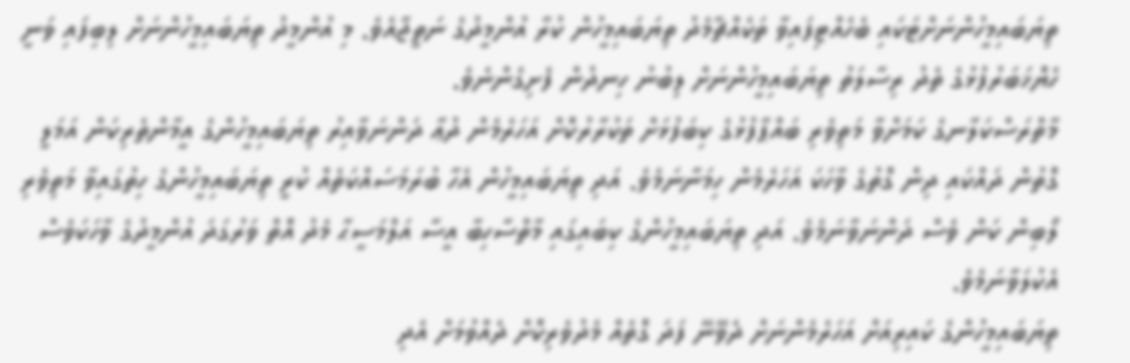ތިޔަބައިމީހުންނަށްޓަކައި ބެހެއްޓިފައިވާ ތަކެއްޗާމެދު ތިޔަބައިމީހުން ކުރާ އުންމީދުގެ ނަތީޖާއެވެ. މި އުންމީދު ތިޔަބައިމީހުންނަށް ލިބިފައި ވަނީ ހެޔޮޚަބަރުފުޅުގެ ތެދު ރިސާލަތު ތިޔަބައިމީހުންނަށް ލިބުނު ހިނދުން ފެށިގެންނެވެ.
މާތްރަސްކަލާނގެ ކަމަށްވާ މަތިވެރި ބައްޕާފުޅުގެ ކިބަފުޅަށް ތަކުރާރުކޮށް އަހަރެމެން ދުޢާ ދަންނަވާއިރު ތިޔަބައިމީހުންގެ އީމާންތެރިކަން އަމަލީ ގޮތުން ދައްކައި ދިން ގޮތުގެ ވާހަކަ އަހަރެމެން ހިމަނާނަމެވެ. އަދި ތިޔަބައިމީހުން އެހާ ބުރަމަސައްކަތެއް ކުރީ ތިޔަބައިމީހުންގެ ހިތުގައިވާ މަތިވެރި ލޯބިން ކަން ވެސް ދަންނަވާނަމެވެ. އަދި ތިޔަބައިމީހުންގެ ކިބައިގައި މާތްސާހިބާ އީސާ އަލްމަސީޙާ މެދު އޮތް ވަރުގަދަ އުންމީދުގެ ވާހަކަވެސް އެކުލަވާނަމެވެ.
ތިޔަބައިމީހުންގެ ކައިރިއަށް އަހަރެމެންނަށް ދެވޭނޭ ފަދަ ގޮތެއް މެދުވެރިކޮށް ދެއްވުމަށް އެދި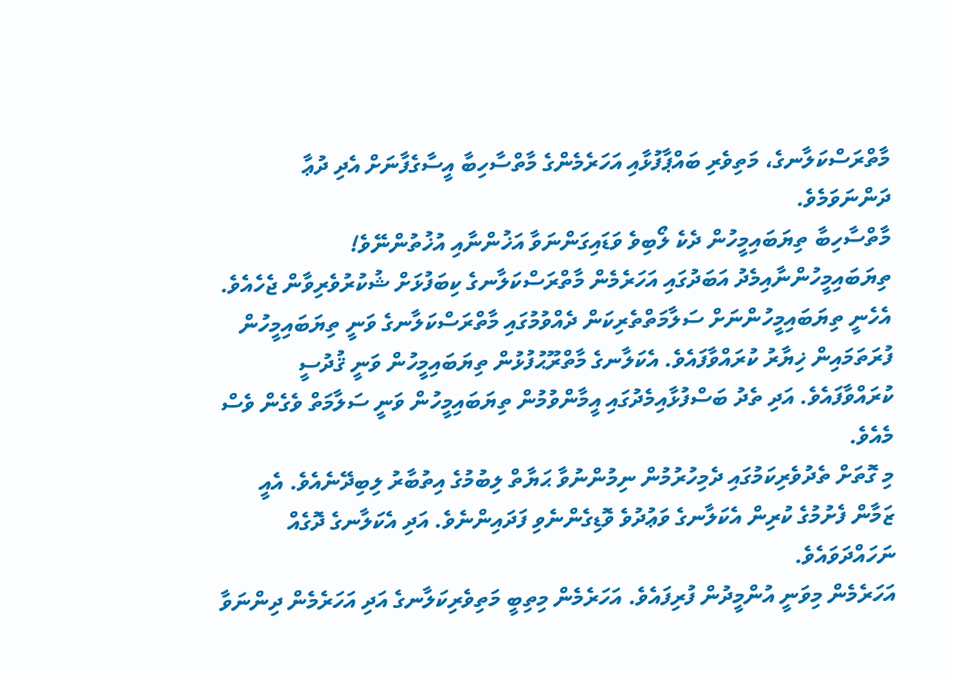މާތްރަސްކަލާނގެ، މަތިވެރި ބައްޕާފުޅާއި އަހަރެމެންގެ މާތްސާހިބާ އީސާގެފާނަށް އެދި ދުޢާ ދަންނަވަމެވެ.
މާތްސާހިބާ ތިޔަބައިމީހުން ދެކެ ލޯބިވެ ވަޑައިގަންނަވާ އަޚުންނާއި އުޚުތުންނޭވެ! ތިޔަބައިމީހުންނާއިމެދު އަބަދުގައި އަހަރެމެން މާތްރަސްކަލާނގެ ކިބަފުޅަށް ޝުކުރުވެރިވާން ޖެހެއެވެ. އެހެނީ ތިޔަބައިމީހުންނަށް ސަލާމަތްތެރިކަން ދެއްވުމުގައި މާތްރަސްކަލާނގެ ވަނީ ތިޔަބައިމީހުން ފުރަތަމައިން ޚިޔާރު ކުރައްވާފައެވެ. އެކަލާނގެ މާތްރޫޙުފުޅުން ތިޔަބައިމީހުން ވަނީ ޤުދުސީ ކުރައްވާފައެވެ. އަދި ތެދު ބަސްފުޅާއިމެދުގައި އީމާންވުމުން ތިޔަބައިމީހުން ވަނީ ސަލާމަތް ވެގެން ވެސް މެއެވެ.
މި ގޮތަށް ތެދުވެރިކަމުގައި ދެމިހުރުމުން ނިމުންނުވާ ޙަޔާތް ލިބުމުގެ އިތުބާރު ލިބިދޭނެއެވެ. އެއީ ޒަމާން ފެށުމުގެ ކުރިން އެކަލާނގެ ވަޢުދުވެ ވޮޑިގެންނެވި ފަދައިންނެވެ. އަދި އެކަލާނގެ ދޮގެއް ނަހައްދަވައެވެ.
އަހަރެމެން މިވަނީ އުންމީދުން ފުރިފައެވެ. އަހަރެމެން މިތިބީ މަތިވެރިކަލާނގެ އަދި އަހަރެމެން ދިންނަވާ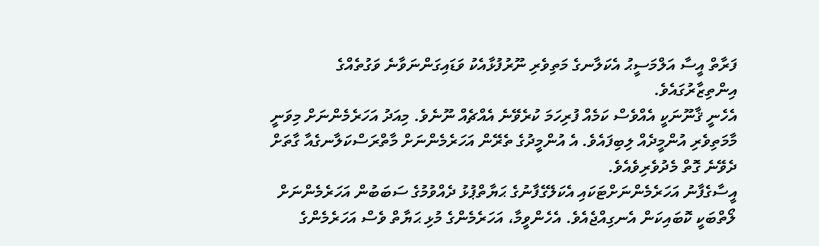ފަރާތް އީސާ އަލްމަސީޙު އެކަލާނގެ މަތިވެރި ނޫރުފުޅާއެކު ވަޑައިގަންނަވާނެ ވަގުތެއްގެ އިންތިޒާރުގައެވެ.
އެހެނީ ޤާނޫނަކީ އެއްވެސް ކަމެއް ފުރިހަމަ ކުރެވޭނެ އެއްޗެއް ނޫނެވެ. މިއަދު އަހަރެމެންނަށް މިވަނީ މާމަތިވެރި އުންމީދެއް ލިބިފައެވެ. އެ އުންމީދުގެ ތެރޭން އަހަރެމެންނަށް މާތްރަސްކަލާނގެއާ ގާތަށް ދެވޭނެ ގޮތް މެދުވެރިވެއެވެ.
އީސާގެފާނު އަހަރެމެންނަށްޓަކައި އެކަލޭގެފާނުގެ ޙަޔާތްޕުޅު ދެއްވުމުގެ ސަބަބުން އަހަރެމެންނަށް ލޯތްބަކީ ކޮބައިކަން އެނގިއްޖެއެވެ. އެހެންވީމާ، އަހަރެމެންގެ މުޅި ޙަޔާތް ވެސް އަހަރެމެންގެ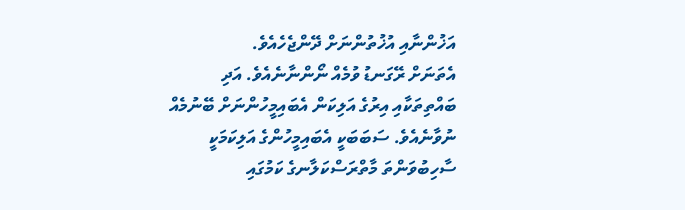އަޚުންނާއި އުޚުތުންނަށް ދޭންޖެހެއެވެ.
އެތަނަށް ރޭގަނޑު ވުމެއް ނޯންނާނެއެވެ. އަދި ބައްތިތަކާއި އިރުގެ އަލިކަން އެބައިމީހުންނަށް ބޭނުމެއް ނުވާނެއެވެ. ސަބަބަކީ އެބައިމީހުންގެ އަލިކަމަކީ ސާހިބުވަންތަ މާތްރަސްކަލާނގެ ކަމުގައި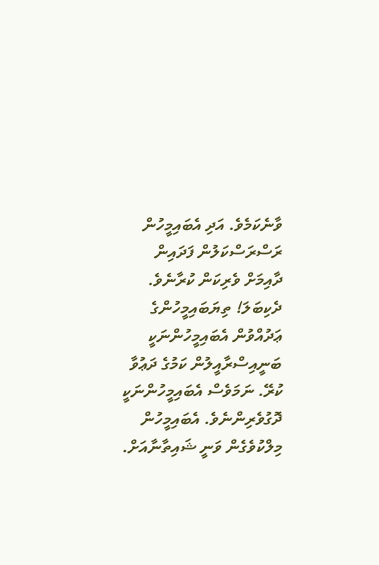ވާނެކަމެވެ. އަދި އެބައިމީހުން ރަސްރަސްކަލުން ފަދައިން ދާއިމަށް ވެރިކަން ކުރާނެވެ.
ދެކިބަލަ! ތިޔަބައިމީހުންގެ ޢަދުއްވުން އެބައިމީހުންނަކީ ބަނީއިސްރާއީލުން ކަމުގެ ދަޢުވާ ކުރޭ. ނަމަވެސް އެބައިމީހުންނަކީ ދޮގުވެރިންނެވެ. އެބައިމީހުން މިލްކުވެގެން ވަނީ ޝައިތާނާއަށް.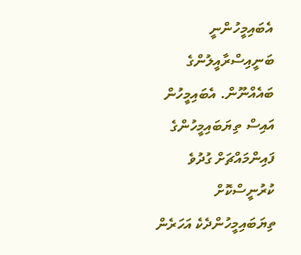އެބައިމީހުންނީ ބަނީއިސްރާއީލުންގެ ބައެއްނޫން. އެބައިމީހުން އައިސް ތިޔަބައިމީހުންގެ ފައިންމައްޗަށް ގުދުވެ ކުރުނީސްކޮށް ތިޔަބައިމީހުންދެކެ އަހަރެން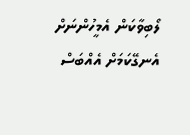ލޯބިވާކަން އެމީހުންނަށް އެނގޭކަމަށް އެއްބަސް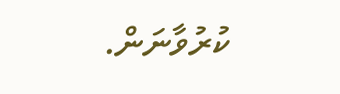ކުރުވާނަން.